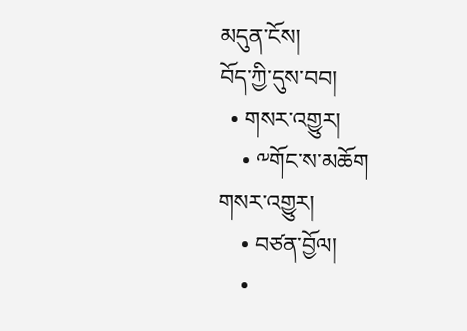མདུན་ངོས།
བོད་ཀྱི་དུས་བབ།
  • གསར་འགྱུར།
    • ༸གོང་ས་མཆོག གསར་འགྱུར།
    • བཙན་བྱོལ།
    •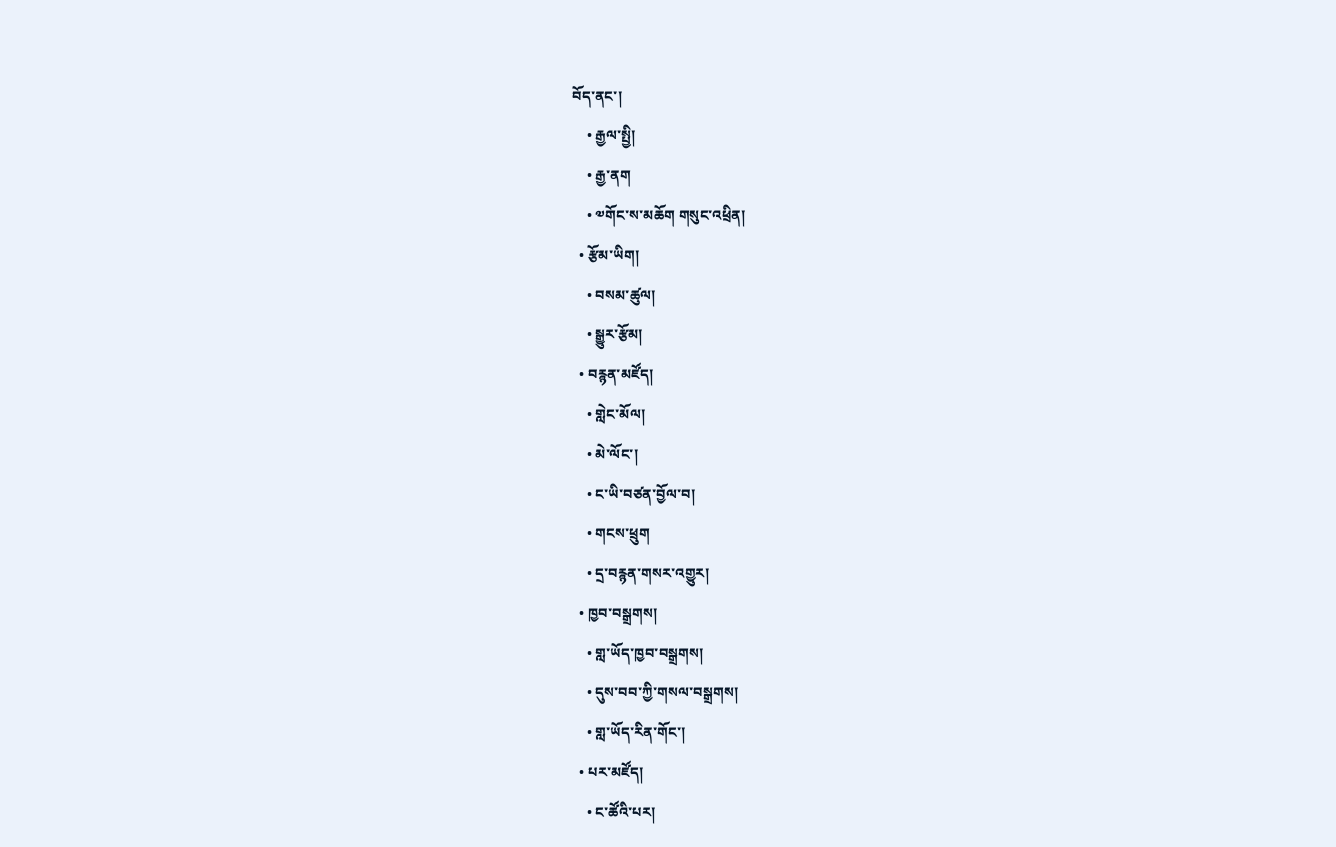བོད་ནང་།
    • རྒྱལ་སྤྱི།
    • རྒྱ་ནག
    • ༧གོང་ས་མཆོག གསུང་འཕྲིན།
  • རྩོམ་ཡིག།
    • བསམ་ཚུལ།
    • སྒྱུར་རྩོམ།
  • བརྙན་མཛོད།
    • གླེང་མོལ།
    • མེ་ལོང་།
    • ང་ཡི་བཙན་བྱོལ་བ།
    • གངས་ཕྲུག
    • དྲ་བརྙན་གསར་འགྱུར།
  • ཁྱབ་བསྒྲགས།
    • གླ་ཡོད་ཁྱབ་བསྒྲགས།
    • དུས་བབ་ཀྱི་གསལ་བསྒྲགས།
    • གླ་ཡོད་རིན་གོང་།
  • པར་མཛོད།
    • ང་ཚོའི་པར།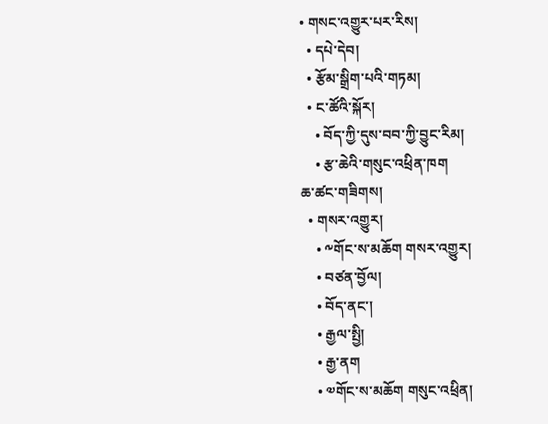• གསང་འགྱུར་པར་རིས།
  • དཔེ་དེབ།
  • རྩོམ་སྒྲིག་པའི་གཏམ།
  • ང་ཚོའི་སྐོར།
    • བོད་ཀྱི་དུས་བབ་ཀྱི་བྱུང་རིམ།
    • རྩ་ཆེའི་གསུང་འཕྲིན་ཁག
ཆ་ཚང་གཟིགས།
  • གསར་འགྱུར།
    • ༸གོང་ས་མཆོག གསར་འགྱུར།
    • བཙན་བྱོལ།
    • བོད་ནང་།
    • རྒྱལ་སྤྱི།
    • རྒྱ་ནག
    • ༧གོང་ས་མཆོག གསུང་འཕྲིན།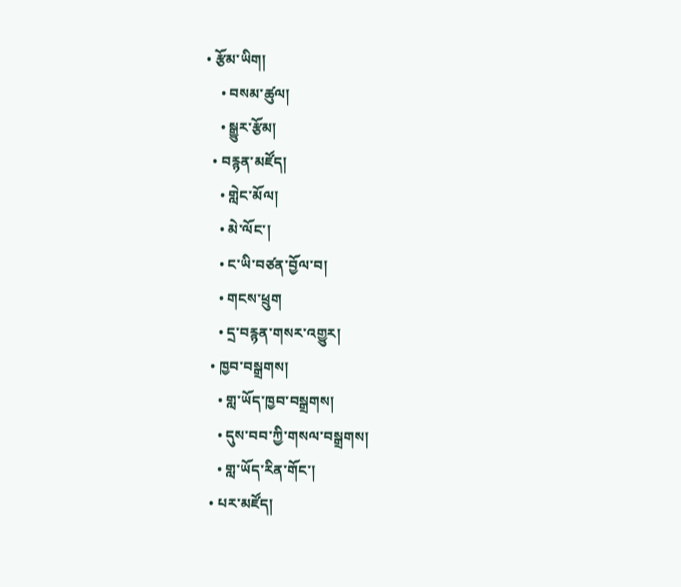• རྩོམ་ཡིག།
    • བསམ་ཚུལ།
    • སྒྱུར་རྩོམ།
  • བརྙན་མཛོད།
    • གླེང་མོལ།
    • མེ་ལོང་།
    • ང་ཡི་བཙན་བྱོལ་བ།
    • གངས་ཕྲུག
    • དྲ་བརྙན་གསར་འགྱུར།
  • ཁྱབ་བསྒྲགས།
    • གླ་ཡོད་ཁྱབ་བསྒྲགས།
    • དུས་བབ་ཀྱི་གསལ་བསྒྲགས།
    • གླ་ཡོད་རིན་གོང་།
  • པར་མཛོད།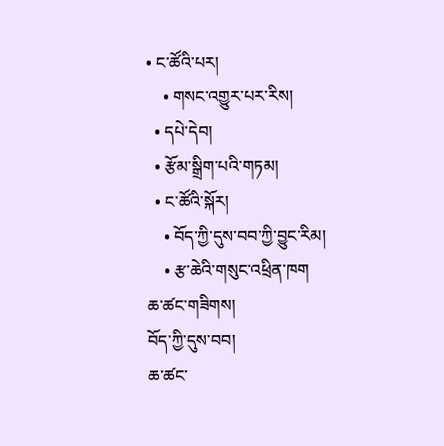• ང་ཚོའི་པར།
    • གསང་འགྱུར་པར་རིས།
  • དཔེ་དེབ།
  • རྩོམ་སྒྲིག་པའི་གཏམ།
  • ང་ཚོའི་སྐོར།
    • བོད་ཀྱི་དུས་བབ་ཀྱི་བྱུང་རིམ།
    • རྩ་ཆེའི་གསུང་འཕྲིན་ཁག
ཆ་ཚང་གཟིགས།
བོད་ཀྱི་དུས་བབ།
ཆ་ཚང་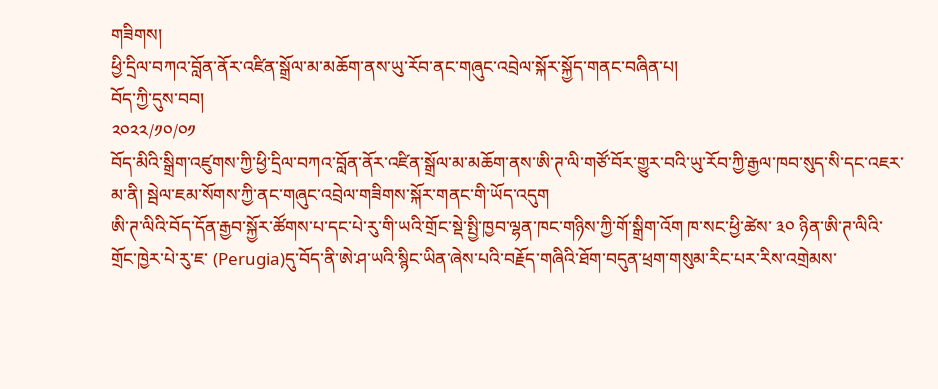གཟིགས།
ཕྱི་དྲིལ་བཀའ་བློན་ནོར་འཛིན་སྒྲོལ་མ་མཆོག་ནས་ཡུ་རོབ་ནང་གཞུང་འབྲེལ་སྐོར་སྐྱོད་གནང་བཞིན་པ།
བོད་ཀྱི་དུས་བབ།
༢༠༢༢/༡༠/༠༡
བོད་མིའི་སྒྲིག་འཛུགས་ཀྱི་ཕྱི་དྲིལ་བཀའ་བློན་ནོར་འཛིན་སྒྲོལ་མ་མཆོག་ནས་ཨི་ཊ་ལི་གཙོ་བོར་གྱུར་བའི་ཡུ་རོབ་ཀྱི་རྒྱལ་ཁབ་སུད་སི་དང་འཇར་མ་ནི། སྦེལ་ཇམ་སོགས་ཀྱི་ནང་གཞུང་འབྲེལ་གཟིགས་སྐོར་གནང་གི་ཡོད་འདུག
ཨི་ཊ་ལིའི་བོད་དོན་རྒྱབ་སྐྱོར་ཚོགས་པ་དང་པེ་རུ་གི་ཡའི་གྲོང་སྡེ་སྤྱི་ཁྱབ་ལྷན་ཁང་གཉིས་ཀྱི་གོ་སྒྲིག་འོག ཁ་སང་ཕྱི་ཚེས་ ༣༠ ཉིན་ཨི་ཊ་ལིའི་གྲོང་ཁྱེར་པེ་རུ་ཇ་ (Perugia)དུ་བོད་ནི་ཨེ་ཤ་ཡའི་སྙིང་ཡིན་ཞེས་པའི་བརྗོད་གཞིའི་ཐོག་བདུན་ཕྲག་གསུམ་རིང་པར་རིས་འགྲེམས་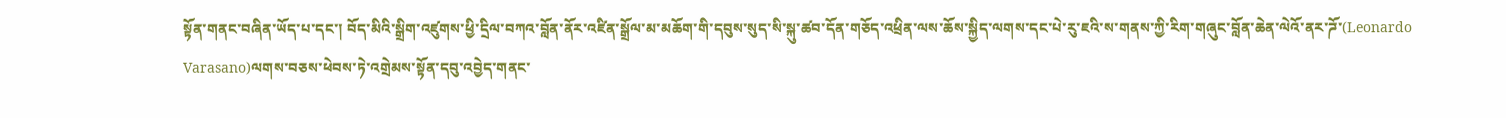སྟོན་གནང་བཞིན་ཡོད་པ་དང་། བོད་མིའི་སྒྲིག་འཛུགས་ཕྱི་དྲིལ་བཀའ་བློན་ནོར་འཛིན་སྒྲོལ་མ་མཆོག་གི་དབུས་སུད་སི་སྐུ་ཚབ་དོན་གཅོད་འཕྲིན་ལས་ཆོས་སྐྱིད་ལགས་དང་པེ་རུ་ཇའི་ས་གནས་ཀྱི་རིག་གཞུང་བློན་ཆེན་ལེའོ་ནར་ཌོ་(Leonardo Varasano)ལགས་བཅས་ཕེབས་ཏེ་འགྲེམས་སྟོན་དབུ་འབྱེད་གནང་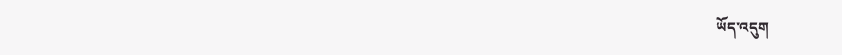ཡོད་འདུག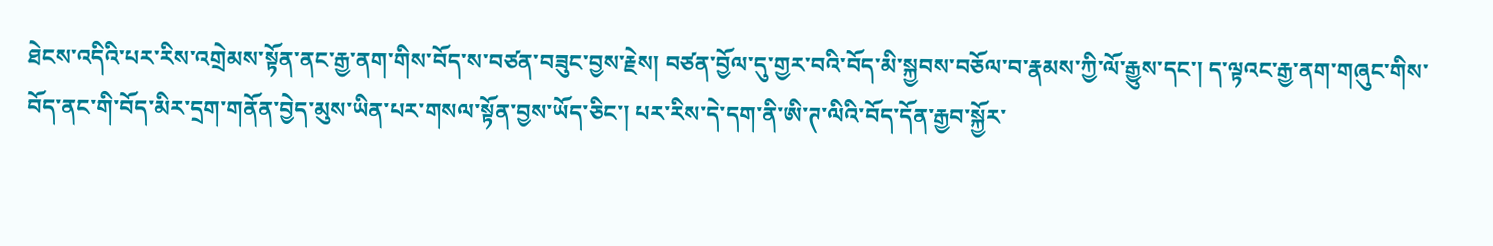ཐེངས་འདིའི་པར་རིས་འགྲེམས་སྟོན་ནང་རྒྱ་ནག་གིས་བོད་ས་བཙན་བཟུང་བྱས་རྗེས། བཙན་བྱོལ་དུ་གྱར་བའི་བོད་མི་སྐྱབས་བཅོལ་བ་རྣམས་ཀྱི་ལོ་རྒྱུས་དང་། ད་ལྟའང་རྒྱ་ནག་གཞུང་གིས་བོད་ནང་གི་བོད་མིར་དྲག་གནོན་བྱེད་མུས་ཡིན་པར་གསལ་སྟོན་བྱས་ཡོད་ཅིང་། པར་རིས་དེ་དག་ནི་ཨི་ཊ་ལིའི་བོད་དོན་རྒྱབ་སྐྱོར་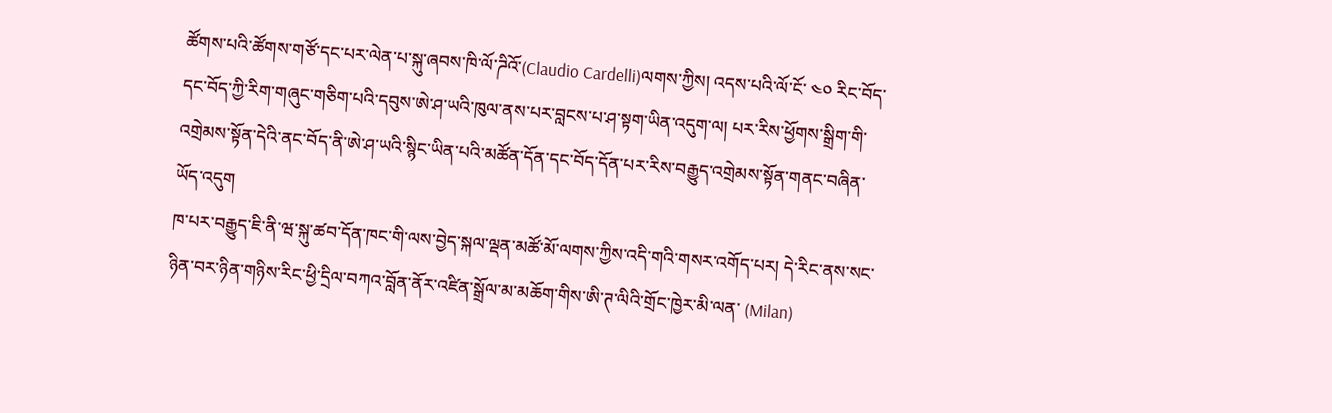ཚོགས་པའི་ཚོགས་གཙོ་དང་པར་ལེན་པ་སྐུ་ཞབས་ཁི་ལོ་ཌིའོ་(Claudio Cardelli)ལགས་ཀྱིས། འདས་པའི་ལོ་ངོ་ ༤༠ རིང་བོད་དང་བོད་ཀྱི་རིག་གཞུང་གཅིག་པའི་དབུས་ཨེ་ཤ་ཡའི་ཁུལ་ནས་པར་བླངས་པ་ཤ་སྟག་ཡིན་འདུག་ལ། པར་རིས་ཕྱོགས་སྒྲིག་གི་འགྲེམས་སྟོན་དེའི་ནང་བོད་ནི་ཨེ་ཤ་ཡའི་སྙིང་ཡིན་པའི་མཚོན་དོན་དང་བོད་དོན་པར་རིས་བརྒྱུད་འགྲེམས་སྟོན་གནང་བཞིན་ཡོད་འདུག
ཁ་པར་བརྒྱུད་ཇི་ནི་ཝ་སྐུ་ཚབ་དོན་ཁང་གི་ལས་བྱེད་སྐལ་ལྡན་མཚོ་མོ་ལགས་ཀྱིས་འདི་གའི་གསར་འགོད་པར། དེ་རིང་ནས་སང་ཉིན་བར་ཉིན་གཉིས་རིང་ཕྱི་དྲིལ་བཀའ་བློན་ནོར་འཛིན་སྒྲོལ་མ་མཆོག་གིས་ཨི་ཊ་ལིའི་གྲོང་ཁྱེར་མི་ལན་ (Milan)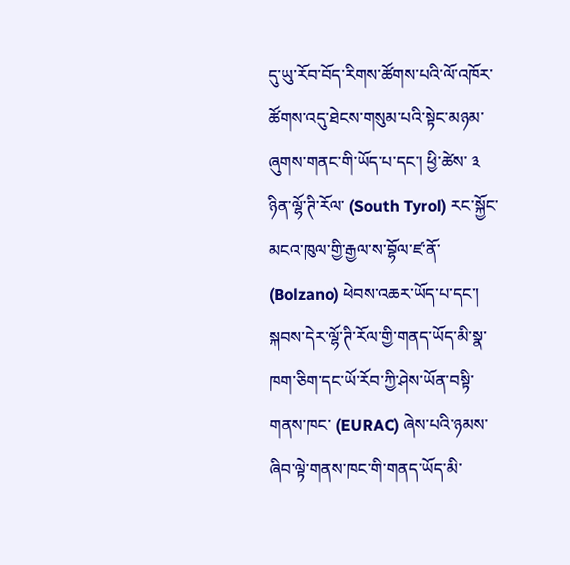དུ་ཡུ་རོབ་བོད་རིགས་ཚོགས་པའི་ལོ་འཁོར་ཚོགས་འདུ་ཐེངས་གསུམ་པའི་སྟེང་མཉམ་ཞུགས་གནང་གི་ཡོད་པ་དང་། ཕྱི་ཚེས་ ༣ ཉིན་ལྷོ་ཊི་རོལ་ (South Tyrol) རང་སྐྱོང་མངའ་ཁུལ་གྱི་རྒྱལ་ས་བྷོལ་ཛ་ནོ་ (Bolzano) ཕེབས་འཆར་ཡོད་པ་དང་། སྐབས་དེར་ལྷོ་ཊི་རོལ་གྱི་གནད་ཡོད་མི་སྣ་ཁག་ཅིག་དང་ཡོ་རོབ་ཀྱི་ཤེས་ཡོན་བསྟི་གནས་ཁང་ (EURAC) ཞེས་པའི་ཉམས་ཞིབ་ལྟེ་གནས་ཁང་གི་གནད་ཡོད་མི་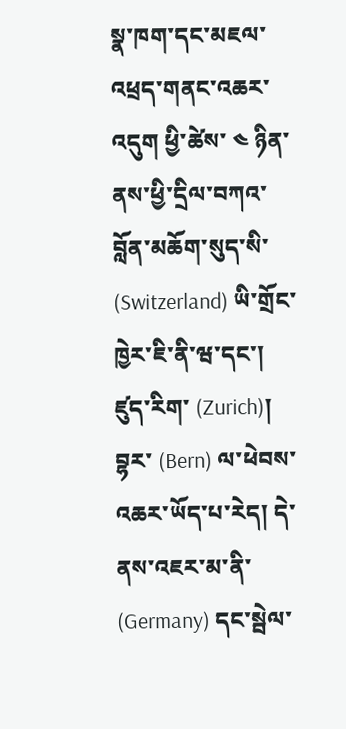སྣ་ཁག་དང་མཇལ་འཕྲད་གནང་འཆར་འདུག ཕྱི་ཚེས་ ༤ ཉིན་ནས་ཕྱི་དྲིལ་བཀའ་བློན་མཆོག་སུད་སི་ (Switzerland) ཡི་གྲོང་ཁྱེར་ཇི་ནི་ཝ་དང་། ཛུད་རིག་ (Zurich)། བྷར་ (Bern) ལ་ཕེབས་འཆར་ཡོད་པ་རེད། དེ་ནས་འཇར་མ་ནི་ (Germany) དང་སྦེལ་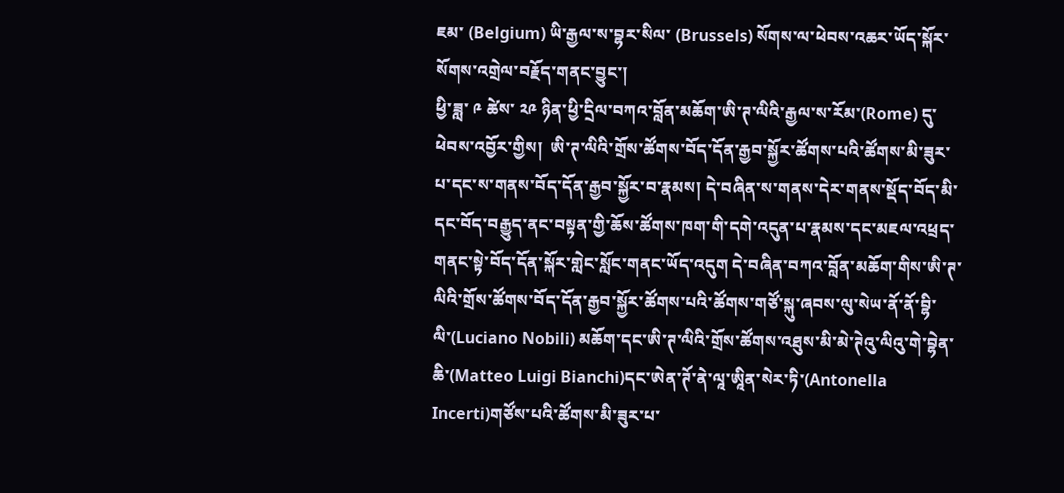ཇམ་ (Belgium) ཡི་རྒྱལ་ས་བྷར་སིལ་ (Brussels) སོགས་ལ་ཕེབས་འཆར་ཡོད་སྐོར་སོགས་འགྲེལ་བརྗོད་གནང་བྱུང་།
ཕྱི་ཟླ་ ༩ ཚེས་ ༢༩ ཉིན་ཕྱི་དྲིལ་བཀའ་བློན་མཆོག་ཨི་ཊ་ལིའི་རྒྱལ་ས་རོམ་(Rome) དུ་ཕེབས་འབྱོར་གྱིས།  ཨི་ཊ་ལིའི་གྲོས་ཚོགས་བོད་དོན་རྒྱབ་སྐྱོར་ཚོགས་པའི་ཚོགས་མི་ཟུར་པ་དང་ས་གནས་བོད་དོན་རྒྱབ་སྐྱོར་བ་རྣམས། དེ་བཞིན་ས་གནས་དེར་གནས་སྡོད་བོད་མི་དང་བོད་བརྒྱུད་ནང་བསྟན་གྱི་ཆོས་ཚོགས་ཁག་གི་དགེ་འདུན་པ་རྣམས་དང་མཇལ་འཕྲད་གནང་སྟེ་བོད་དོན་སྐོར་གླེང་སློང་གནང་ཡོད་འདུག དེ་བཞིན་བཀའ་བློན་མཆོག་གིས་ཨི་ཊ་ལིའི་གྲོས་ཚོགས་བོད་དོན་རྒྱབ་སྐྱོར་ཚོགས་པའི་ཚོགས་གཙོ་སྐུ་ཞབས་ལུ་སེཡ་ནོ་ནོ་བྷི་ལི་(Luciano Nobili) མཆོག་དང་ཨི་ཊ་ལིའི་གྲོས་ཚོགས་འཐུས་མི་མེ་ཊེའུ་ལིའུ་གེ་བྷེན་ཆི་(Matteo Luigi Bianchi)དང་ཨེན་ཊོ་ནེ་ལཱ་ཨཱིན་སེར་ཏི་(Antonella Incerti)གཙོས་པའི་ཚོགས་མི་ཟུར་པ་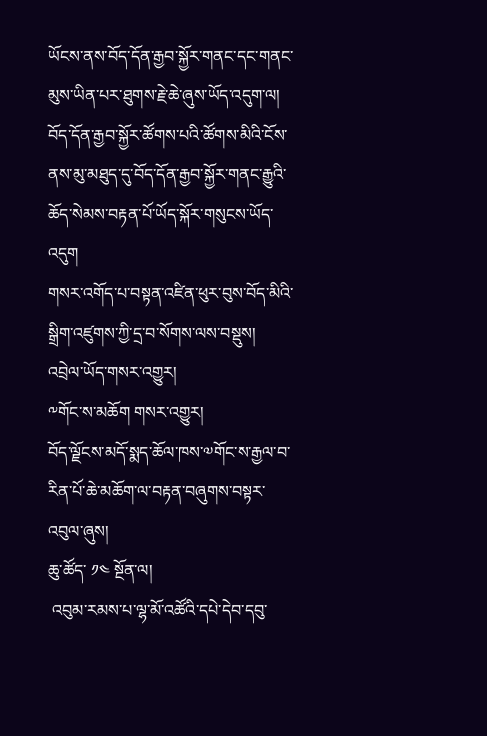ཡོངས་ནས་བོད་དོན་རྒྱབ་སྐྱོར་གནང་དང་གནང་མུས་ཡིན་པར་ཐུགས་རྗེ་ཆེ་ཞུས་ཡོད་འདུག་ལ། བོད་དོན་རྒྱབ་སྐྱོར་ཚོགས་པའི་ཚོགས་མིའི་ངོས་ནས་མུ་མཐུད་དུ་བོད་དོན་རྒྱབ་སྐྱོར་གནང་རྒྱུའི་ཆོད་སེམས་བརྟན་པོ་ཡོད་སྐོར་གསུངས་ཡོད་འདུག
གསར་འགོད་པ་བསྟན་འཛིན་ཕུར་བུས་བོད་མིའི་སྒྲིག་འཛུགས་ཀྱི་དྲ་བ་སོགས་ལས་བསྡུས།
འབྲེལ་ཡོད་གསར་འགྱུར།
༸གོང་ས་མཆོག གསར་འགྱུར།
བོད་ལྗོངས་མདོ་སྨད་ཆོལ་ཁས་༧གོང་ས་རྒྱལ་བ་རིན་པོ་ཆེ་མཆོག་ལ་བརྟན་བཞུགས་བསྟར་འབུལ་ཞུས།
ཆུ་ཚོད་ ༡༤ སྔོན་ལ།
 འབུམ་རམས་པ་ལྷ་མོ་འཚོའི་དཔེ་དེབ་དབུ་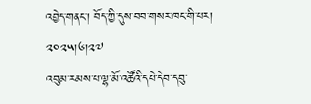འབྱེད་གནང་། བོད་ཀྱི་དུས་བབ་གསར་ཁང་གི་པར། ༢༠༢༥།༦།༢༧
འབུམ་རམས་པ་ལྷ་མོ་འཚོའི་དཔེ་དེབ་དབུ་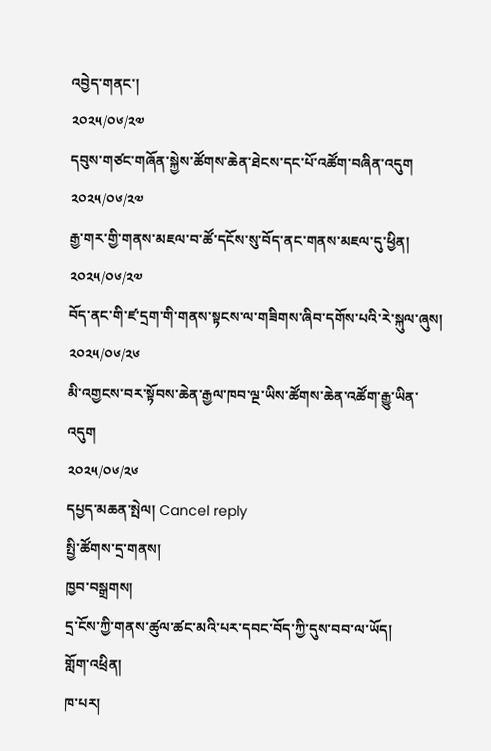འབྱེད་གནང་།
༢༠༢༥/༠༦/༢༧
དབུས་གཙང་གཞོན་སྐྱེས་ཚོགས་ཆེན་ཐེངས་དང་པོ་འཚོག་བཞིན་འདུག
༢༠༢༥/༠༦/༢༧
རྒྱ་གར་གྱི་གནས་མཇལ་བ་ཚོ་དངོས་སུ་བོད་ནང་གནས་མཇལ་དུ་ཕྱིན།
༢༠༢༥/༠༦/༢༧
བོད་ནང་གི་ཛ་དྲག་གི་གནས་སྟངས་ལ་གཟིགས་ཞིབ་དགོས་པའི་རེ་སྐུལ་ཞུས།
༢༠༢༥/༠༦/༢༦
མི་འགྱངས་བར་སྟོབས་ཆེན་རྒྱལ་ཁབ་ལྔ་ཡིས་ཚོགས་ཆེན་འཚོག་རྒྱུ་ཡིན་འདུག
༢༠༢༥/༠༦/༢༦
དཔྱད་མཆན་སྤེལ། Cancel reply
སྤྱི་ཚོགས་དྲ་གནས།
ཁྱབ་བསྒྲགས།
དྲ་ངོས་ཀྱི་གནས་ཚུལ་ཚང་མའི་པར་དབང་བོད་ཀྱི་དུས་བབ་ལ་ཡོད།
གློག་འཕྲིན།
ཁ་པར།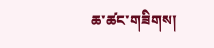ཆ་ཚང་གཟིགས།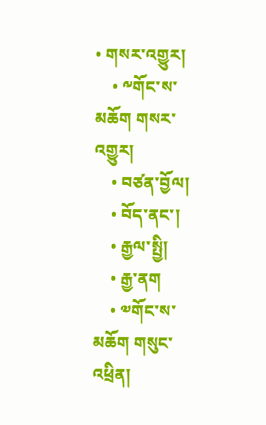• གསར་འགྱུར།
    • ༸གོང་ས་མཆོག གསར་འགྱུར།
    • བཙན་བྱོལ།
    • བོད་ནང་།
    • རྒྱལ་སྤྱི།
    • རྒྱ་ནག
    • ༧གོང་ས་མཆོག གསུང་འཕྲིན།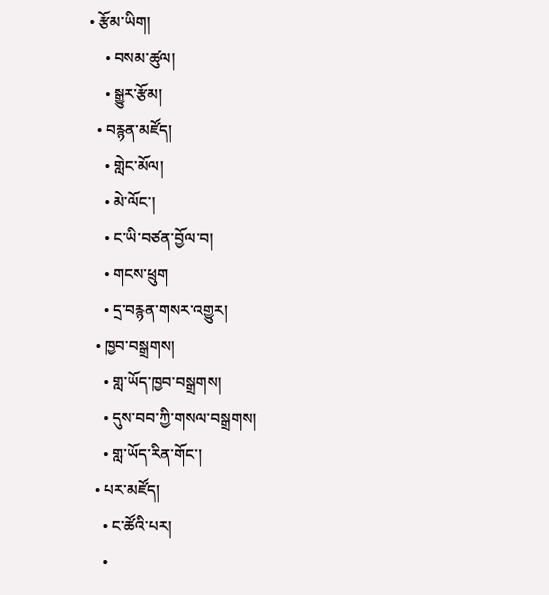• རྩོམ་ཡིག།
    • བསམ་ཚུལ།
    • སྒྱུར་རྩོམ།
  • བརྙན་མཛོད།
    • གླེང་མོལ།
    • མེ་ལོང་།
    • ང་ཡི་བཙན་བྱོལ་བ།
    • གངས་ཕྲུག
    • དྲ་བརྙན་གསར་འགྱུར།
  • ཁྱབ་བསྒྲགས།
    • གླ་ཡོད་ཁྱབ་བསྒྲགས།
    • དུས་བབ་ཀྱི་གསལ་བསྒྲགས།
    • གླ་ཡོད་རིན་གོང་།
  • པར་མཛོད།
    • ང་ཚོའི་པར།
    •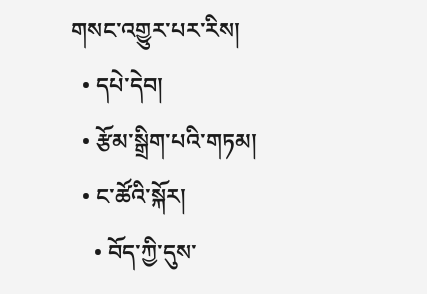གསང་འགྱུར་པར་རིས།
  • དཔེ་དེབ།
  • རྩོམ་སྒྲིག་པའི་གཏམ།
  • ང་ཚོའི་སྐོར།
    • བོད་ཀྱི་དུས་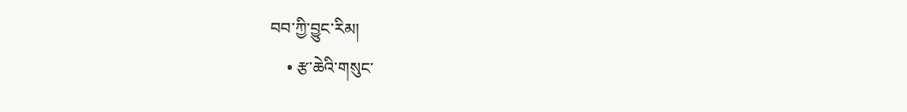བབ་ཀྱི་བྱུང་རིམ།
    • རྩ་ཆེའི་གསུང་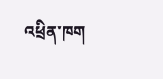འཕྲིན་ཁག